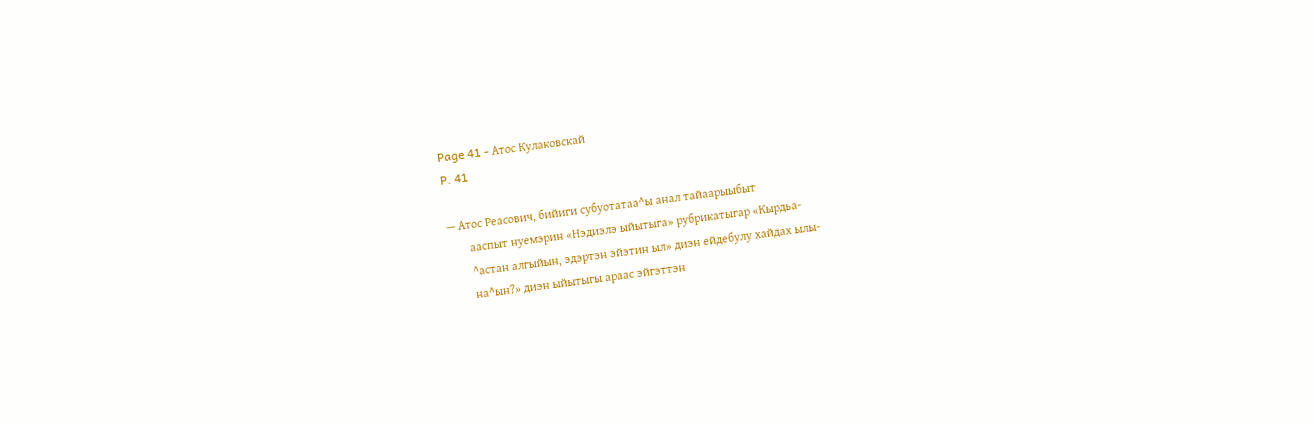Page 41 - Атос Кулаковскай
P. 41

— Атос Реасович, бийиги субуотатаа^ы анал тайаарыыбыт
       ааспыт нуемэрин «Нэдиэлэ ыйытыга» рубрикатыгар «Кырдьа-
       ^астан алгыйын, эдэртэн эйэтин ыл» диэн ейдебулу хайдах ылы-
       на^ын?» диэн ыйытыгы араас эйгэттэн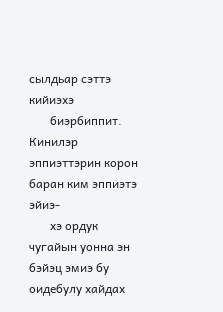сылдьар сэттэ кийиэхэ
       биэрбиппит. Кинилэр эппиэттэрин корон баран ким эппиэтэ эйиэ-
       хэ ордук чугайын уонна эн бэйэц эмиэ бу оидебулу хайдах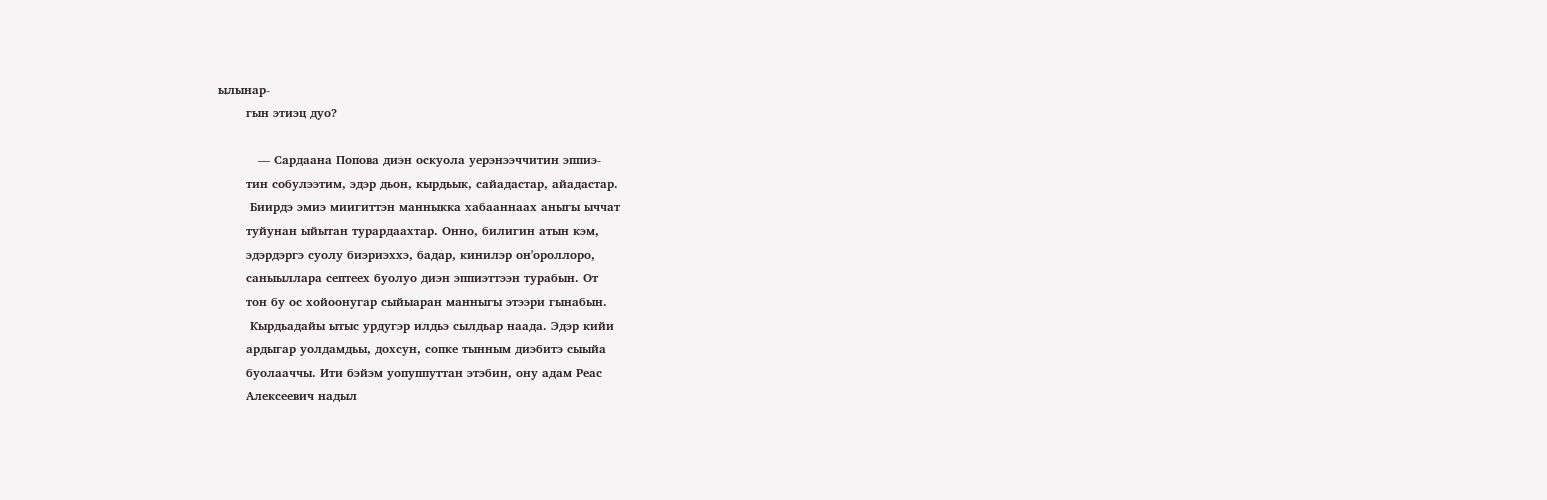ылынар-
       гын этиэц дуо?

          — Сардаана Попова диэн оскуола уерэнээччитин эппиэ-
       тин собулээтим, эдэр дьон, кырдьык, сайадастар, айадастар.
        Биирдэ эмиэ миигиттэн манныкка хабааннаах аныгы ыччат
       туйунан ыйытан турардаахтар. Онно, билигин атын кэм,
       эдэрдэргэ суолу биэриэххэ, бадар, кинилэр он'ороллоро,
       саныыллара септеех буолуо диэн эппиэттээн турабын. От
       тон бу ос хойоонугар сыйыаран манныгы этээри гынабын.
        Кырдьадайы ытыс урдугэр илдьэ сылдьар наада. Эдэр кийи
       ардыгар уолдамдьы, дохсун, сопке тынным диэбитэ сыыйа
       буолааччы. Ити бэйэм уопуппуттан этэбин, ону адам Реас
       Алексеевич надыл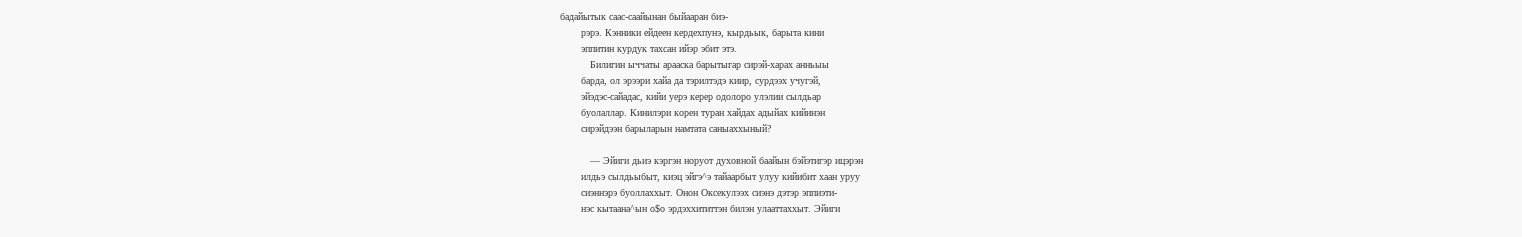бадайытык саас-саайынан быйааран биэ-
       рэрэ. Кэнники ейдеен кердехпунэ, кырдьык, барыта кини
       эппитин курдук тахсан ийэр эбит этэ.
          Билигин ыччаты арааска барытыгар сирэй-харах анньыы
       барда, ол эрээри хайа да тэрилтэдэ киир, сурдээх учугэй,
       эйэдэс-сайадас, кийи уерэ керер одолоро улэлии сылдьар
       буолаллар. Кинилэри корен туран хайдах адыйах кийинэн
       сирэйдээн барыларын намтата саныаххыный?

          — Эйиги дьиэ кэргэн норуот духовной баайын бэйэтигэр ицэрэн
       илдьэ сылдьыбыт, киэц эйгэ^э тайаарбыт улуу кийибит хаан уруу
       сиэннэрэ буоллаххыт. Онон Оксекулээх сиэнэ дэтэр эппиэти-
       нэс кытаана^ын о$о эрдэххититтэн билэн улааттаххыт. Эйиги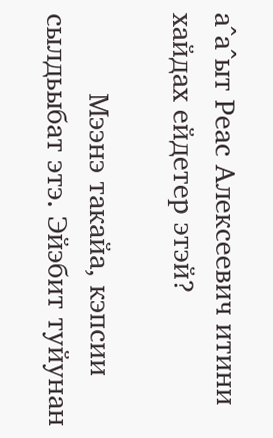а^а^ыт Реас Алексеевич итини хайдах ейдетер этэй?

          Мээнэ такайа, кэпсии сылдьыбат этэ. Эйэбит туйунан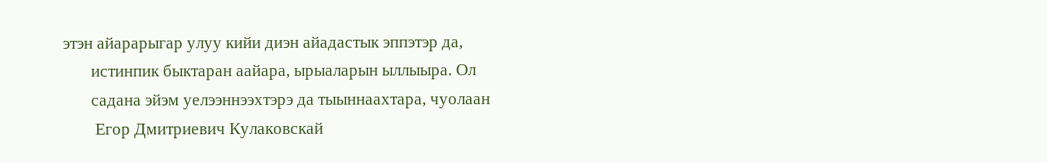этэн айарарыгар улуу кийи диэн айадастык эппэтэр да,
       истинпик быктаран аайара, ырыаларын ыллыыра. Ол
       садана эйэм уелээннээхтэрэ да тыыннаахтара, чуолаан
        Егор Дмитриевич Кулаковскай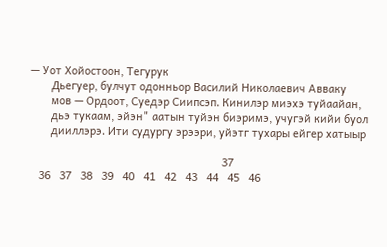— Уот Хойостоон, Тегурук
       Дьегуер, булчут одонньор Василий Николаевич Авваку
       мов — Ордоот, Суедэр Сиипсэп. Кинилэр миэхэ туйаайан,
       дьэ тукаам, эйэн" аатын туйэн биэримэ, учугэй кийи буол
       дииллэрэ. Ити судургу эрээри, уйэтг тухары ейгер хатыыр

                                                                37
   36   37   38   39   40   41   42   43   44   45   46